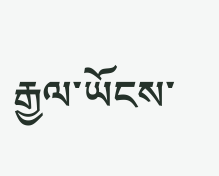རྒྱལ་ཡོངས་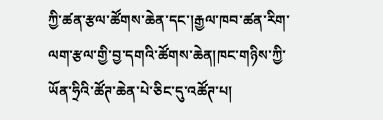ཀྱི་ཚན་རྩལ་ཚོགས་ཆེན་དང་།རྒྱལ་ཁབ་ཚན་རིག་ལག་རྩལ་གྱི་བྱ་དགའི་ཚོགས་ཆེན།ཁང་གཉིས་ཀྱི་ཡོན་ཧྲིའི་ཚོཊ་ཆེན་པེ་ཅིང་དུ་འཚོཊ་པ།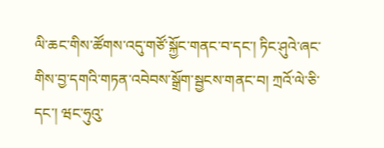ལི་ཆང་གིས་ཚོགས་འདུ་གཙོ་སྐྱོང་གནང་བ་དང་། ཏིང་ཤུའེ་ཞང་གིས་བྱ་དགའི་གཏན་འབེབས་སྒྲོག་སྦྱངས་གནང་བ། ཀྲའོ་ལེ་ཅི་དང་། ཝང་ཧུའུ་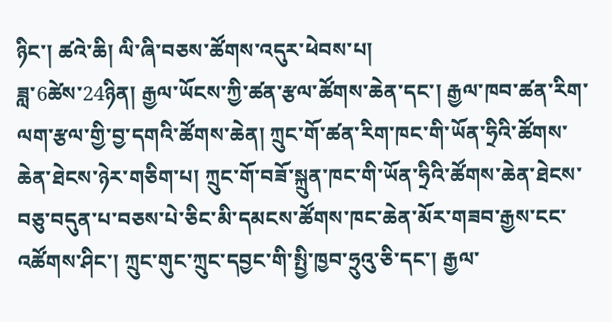ཉིང་། ཚའེ་ཆི། ལི་ཞི་བཅས་ཚོགས་འདུར་ཕེབས་པ།
ཟླ་6ཚེས་24ཉིན། རྒྱལ་ཡོངས་ཀྱི་ཚན་རྩལ་ཚོགས་ཆེན་དང་། རྒྱལ་ཁབ་ཚན་རིག་ལག་རྩལ་གྱི་བྱ་དགའི་ཚོགས་ཆེན། ཀྲུང་གོ་ཚན་རིག་ཁང་གི་ཡོན་ཧྲིའི་ཚོགས་ཆེན་ཐེངས་ཉེར་གཅིག་པ། ཀྲུང་གོ་བཟོ་སྐྲུན་ཁང་གི་ཡོན་ཧྲིའི་ཚོགས་ཆེན་ཐེངས་བཅུ་བདུན་པ་བཅས་པེ་ཅིང་མི་དམངས་ཚོགས་ཁང་ཆེན་མོར་གཟབ་རྒྱས་ངང་འཚོགས་ཤིང་། ཀྲུང་གུང་ཀྲུང་དབྱང་གི་སྤྱི་ཁྱབ་ཧྲུའུ་ཅི་དང་། རྒྱལ་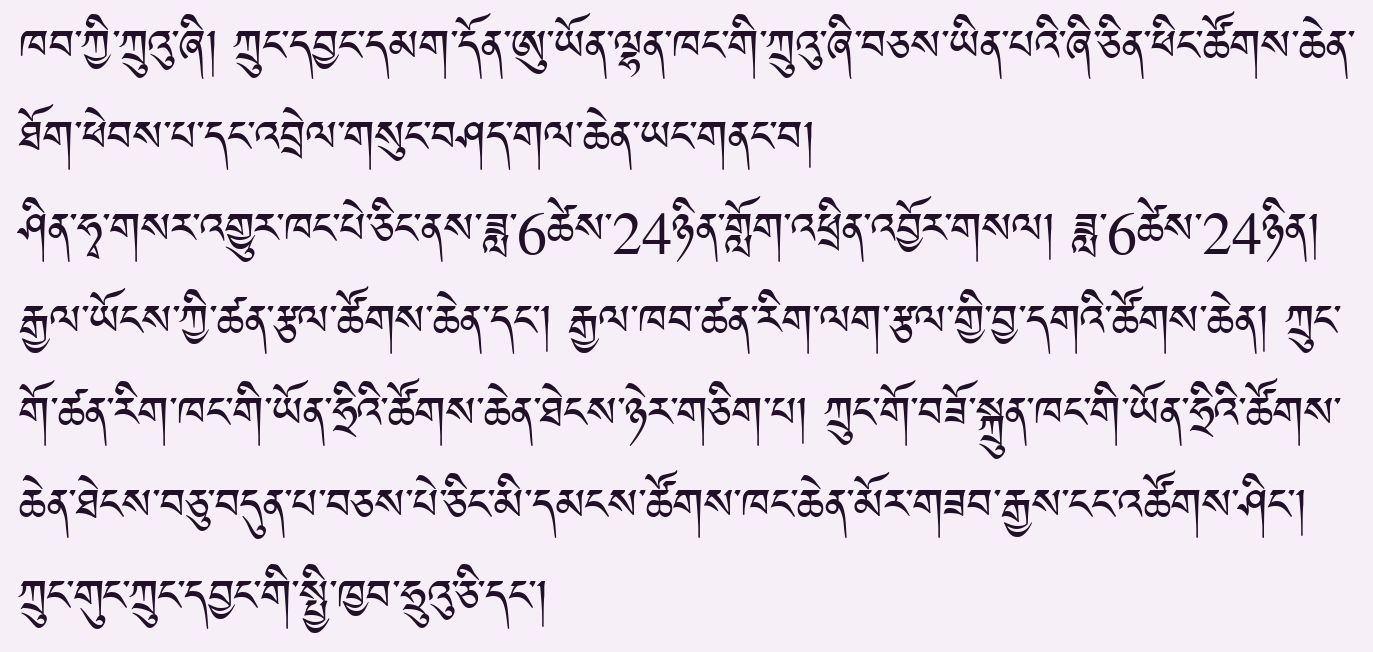ཁབ་ཀྱི་ཀྲུའུ་ཞི། ཀྲུང་དབྱང་དམག་དོན་ཨུ་ཡོན་ལྷན་ཁང་གི་ཀྲུའུ་ཞི་བཅས་ཡིན་པའི་ཞི་ཅིན་ཕིང་ཚོགས་ཆེན་ཐོག་ཕེབས་པ་དང་འབྲེལ་གསུང་བཤད་གལ་ཆེན་ཡང་གནང་བ།
ཤིན་ཧྭ་གསར་འགྱུར་ཁང་པེ་ཅིང་ནས་ཟླ་6ཚེས་24ཉིན་གློག་འཕྲིན་འབྱོར་གསལ། ཟླ་6ཚེས་24ཉིན། རྒྱལ་ཡོངས་ཀྱི་ཚན་རྩལ་ཚོགས་ཆེན་དང་། རྒྱལ་ཁབ་ཚན་རིག་ལག་རྩལ་གྱི་བྱ་དགའི་ཚོགས་ཆེན། ཀྲུང་གོ་ཚན་རིག་ཁང་གི་ཡོན་ཧྲིའི་ཚོགས་ཆེན་ཐེངས་ཉེར་གཅིག་པ། ཀྲུང་གོ་བཟོ་སྐྲུན་ཁང་གི་ཡོན་ཧྲིའི་ཚོགས་ཆེན་ཐེངས་བཅུ་བདུན་པ་བཅས་པེ་ཅིང་མི་དམངས་ཚོགས་ཁང་ཆེན་མོར་གཟབ་རྒྱས་ངང་འཚོགས་ཤིང་། ཀྲུང་གུང་ཀྲུང་དབྱང་གི་སྤྱི་ཁྱབ་ཧྲུའུ་ཅི་དང་།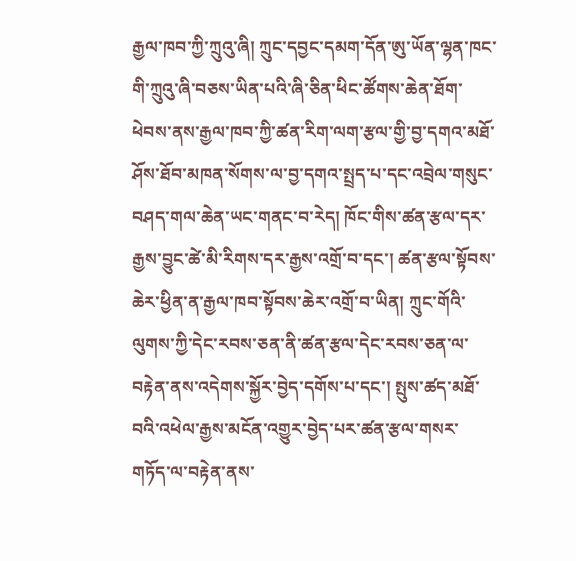རྒྱལ་ཁབ་ཀྱི་ཀྲུའུ་ཞི། ཀྲུང་དབྱང་དམག་དོན་ཨུ་ཡོན་ལྷན་ཁང་གི་ཀྲུའུ་ཞི་བཅས་ཡིན་པའི་ཞི་ཅིན་ཕིང་ཚོགས་ཆེན་ཐོག་ཕེབས་ནས་རྒྱལ་ཁབ་ཀྱི་ཚན་རིག་ལག་རྩལ་གྱི་བྱ་དགའ་མཐོ་ཤོས་ཐོབ་མཁན་སོགས་ལ་བྱ་དགའ་སྤྲད་པ་དང་འབྲེལ་གསུང་བཤད་གལ་ཆེན་ཡང་གནང་བ་རེད། ཁོང་གིས་ཚན་རྩལ་དར་རྒྱས་བྱུང་ཚེ་མི་རིགས་དར་རྒྱས་འགྲོ་བ་དང་། ཚན་རྩལ་སྟོབས་ཆེར་ཕྱིན་ན་རྒྱལ་ཁབ་སྟོབས་ཆེར་འགྲོ་བ་ཡིན། ཀྲུང་གོའི་ལུགས་ཀྱི་དེང་རབས་ཅན་ནི་ཚན་རྩལ་དེང་རབས་ཅན་ལ་བརྟེན་ནས་འདེགས་སྐྱོར་བྱེད་དགོས་པ་དང་། སྤུས་ཚད་མཐོ་བའི་འཕེལ་རྒྱས་མངོན་འགྱུར་བྱེད་པར་ཚན་རྩལ་གསར་གཏོད་ལ་བརྟེན་ནས་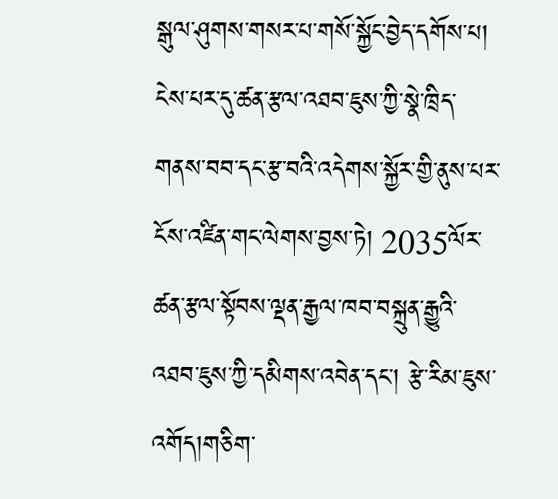སྒུལ་ཤུགས་གསར་པ་གསོ་སྐྱོང་བྱེད་དགོས་པ། ངེས་པར་དུ་ཚན་རྩལ་འཐབ་ཇུས་ཀྱི་སྣེ་ཁྲིད་གནས་བབ་དང་རྩ་བའི་འདེགས་སྐྱོར་གྱི་ནུས་པར་ངོས་འཛིན་གང་ལེགས་བྱས་ཏེ། 2035ལོར་ཚན་རྩལ་སྟོབས་ལྡན་རྒྱལ་ཁབ་བསྐྲུན་རྒྱུའི་འཐབ་ཇུས་ཀྱི་དམིགས་འབེན་དང་། རྩེ་རིམ་ཇུས་འགོད།གཅིག་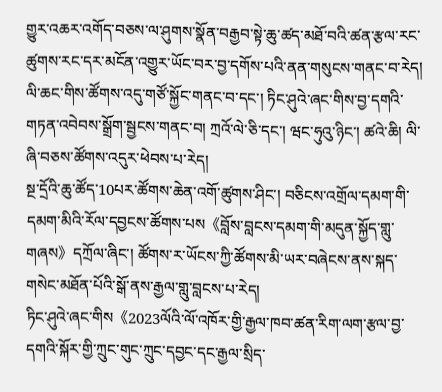གྱུར་འཆར་འགོད་བཅས་ལ་ཤུགས་སྣོན་བརྒྱབ་སྟེ་ཆུ་ཚད་མཐོ་བའི་ཚན་རྩལ་རང་ཚུགས་རང་དར་མངོན་འགྱུར་ཡོང་བར་བྱ་དགོས་པའི་ནན་གསུངས་གནང་བ་རེད།
ལི་ཆང་གིས་ཚོགས་འདུ་གཙོ་སྐྱོང་གནང་བ་དང་། ཏིང་ཤུའེ་ཞང་གིས་བྱ་དགའི་གཏན་འབེབས་སྒྲོག་སྦྱངས་གནང་བ། ཀྲའོ་ལེ་ཅི་དང་། ཝང་ཧུའུ་ཉིང་། ཚའེ་ཆི། ལི་ཞི་བཅས་ཚོགས་འདུར་ཕེབས་པ་རེད།
སྔ་དྲོའི་ཆུ་ཚོད་10པར་ཚོགས་ཆེན་འགོ་ཚུགས་ཤིང་། བཅིངས་འགྲོལ་དམག་གི་དམག་མིའི་རོལ་དབྱངས་ཚོགས་པས《བློས་བླངས་དམག་གི་མདུན་སྐྱོད་གླུ་གཞས》དཀྲོལ་ཞིང་། ཚོགས་ར་ཡོངས་ཀྱི་ཚོགས་མི་ཡར་བཞེངས་ནས་སྐད་གསེང་མཐོན་པོའི་སྒོ་ནས་རྒྱལ་གླུ་བླངས་པ་རེད།
ཏིང་ཤུའེ་ཞང་གིས《2023ལོའི་ལོ་འཁོར་གྱི་རྒྱལ་ཁབ་ཚན་རིག་ལག་རྩལ་བྱ་དགའི་སྐོར་གྱི་ཀྲུང་གུང་ཀྲུང་དབྱང་དང་རྒྱལ་སྲིད་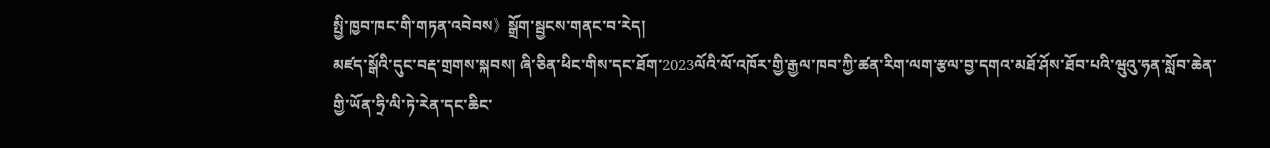སྤྱི་ཁྱབ་ཁང་གི་གཏན་འབེབས》སྒྲོག་སྦྱངས་གནང་བ་རེད།
མཛད་སྒོའི་དུང་བརྡ་གྲགས་སྐབས། ཞི་ཅིན་ཕིང་གིས་དང་ཐོག་2023ལོའི་ལོ་འཁོར་གྱི་རྒྱལ་ཁབ་ཀྱི་ཚན་རིག་ལག་རྩལ་བྱ་དགའ་མཐོ་ཤོས་ཐོབ་པའི་ཝུའུ་ཧན་སློབ་ཆེན་གྱི་ཡོན་ཧྲི་ལི་ཏེ་རེན་དང་ཆིང་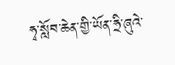ཧྭ་སློབ་ཆེན་གྱི་ཡོན་ཧྲི་ཞུའེ་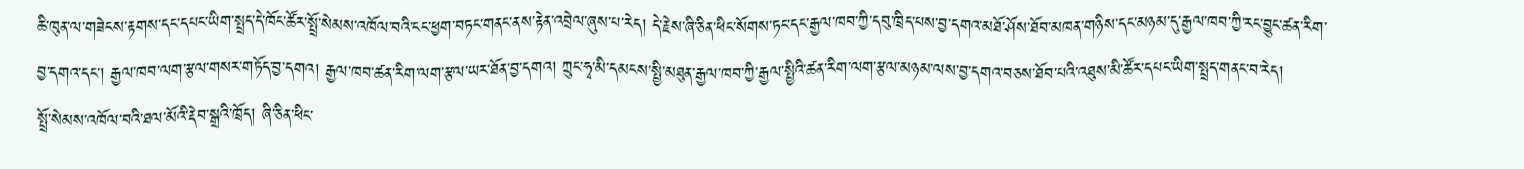ཆི་ཁུན་ལ་གཟེངས་རྟགས་དང་དཔང་ཡིག་སྤྲད་དེ་ཁོང་ཚོར་སྤྲོ་སེམས་འཁོལ་བའི་ངང་ཕྱག་བཏང་གནང་ནས་རྟེན་འབྲེལ་ཞུས་པ་རེད། དེ་རྗེས་ཞི་ཅིན་ཕིང་སོགས་ཏང་དང་རྒྱལ་ཁབ་ཀྱི་དབུ་ཁྲིད་པས་བྱ་དགའ་མཐོ་ཤོས་ཐོབ་མཁན་གཉིས་དང་མཉམ་དུ་རྒྱལ་ཁབ་ཀྱི་རང་བྱུང་ཚན་རིག་བྱ་དགའ་དང་། རྒྱལ་ཁབ་ལག་རྩལ་གསར་གཏོད་བྱ་དགའ། རྒྱལ་ཁབ་ཚན་རིག་ལག་རྩལ་ཡར་ཐོན་བྱ་དགའ། ཀྲུང་ཧྭ་མི་དམངས་སྤྱི་མཐུན་རྒྱལ་ཁབ་ཀྱི་རྒྱལ་སྤྱིའི་ཚན་རིག་ལག་རྩལ་མཉམ་ལས་བྱ་དགའ་བཅས་ཐོབ་པའི་འཐུས་མི་ཚོར་དཔང་ཡིག་སྤྲད་གནང་བ་རེད།
སྤྲོ་སེམས་འཁོལ་བའི་ཐལ་མོའི་རྡེབ་སྒྲའི་ཁྲོད། ཞི་ཅིན་ཕིང་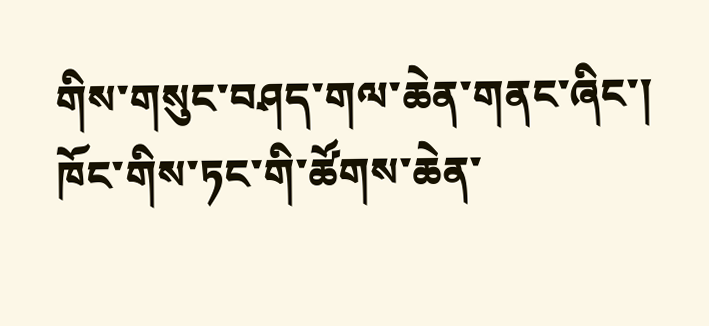གིས་གསུང་བཤད་གལ་ཆེན་གནང་ཞིང་། ཁོང་གིས་ཏང་གི་ཚོགས་ཆེན་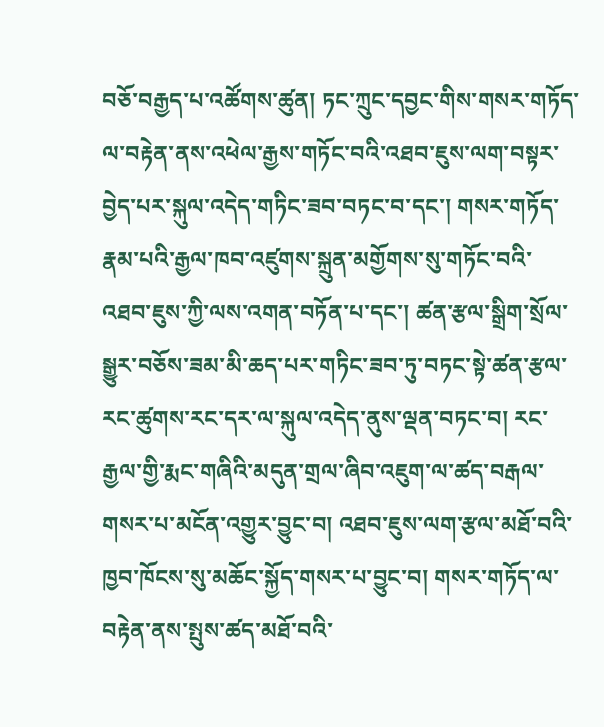བཅོ་བརྒྱད་པ་འཚོགས་ཚུན། ཏང་ཀྲུང་དབྱང་གིས་གསར་གཏོད་ལ་བརྟེན་ནས་འཕེལ་རྒྱས་གཏོང་བའི་འཐབ་ཇུས་ལག་བསྟར་བྱེད་པར་སྐུལ་འདེད་གཏིང་ཟབ་བཏང་བ་དང་། གསར་གཏོད་རྣམ་པའི་རྒྱལ་ཁབ་འཛུགས་སྐྲུན་མགྱོགས་སུ་གཏོང་བའི་འཐབ་ཇུས་ཀྱི་ལས་འགན་བཏོན་པ་དང་། ཚན་རྩལ་སྒྲིག་སྲོལ་སྒྱུར་བཅོས་ཟམ་མི་ཆད་པར་གཏིང་ཟབ་ཏུ་བཏང་སྟེ་ཚན་རྩལ་རང་ཚུགས་རང་དར་ལ་སྐུལ་འདེད་ནུས་ལྡན་བཏང་བ། རང་རྒྱལ་གྱི་རྨང་གཞིའི་མདུན་གྲལ་ཞིབ་འཇུག་ལ་ཚད་བརྒལ་གསར་པ་མངོན་འགྱུར་བྱུང་བ། འཐབ་ཇུས་ལག་རྩལ་མཐོ་བའི་ཁྱབ་ཁོངས་སུ་མཆོང་སྐྱོད་གསར་པ་བྱུང་བ། གསར་གཏོད་ལ་བརྟེན་ནས་སྤུས་ཚད་མཐོ་བའི་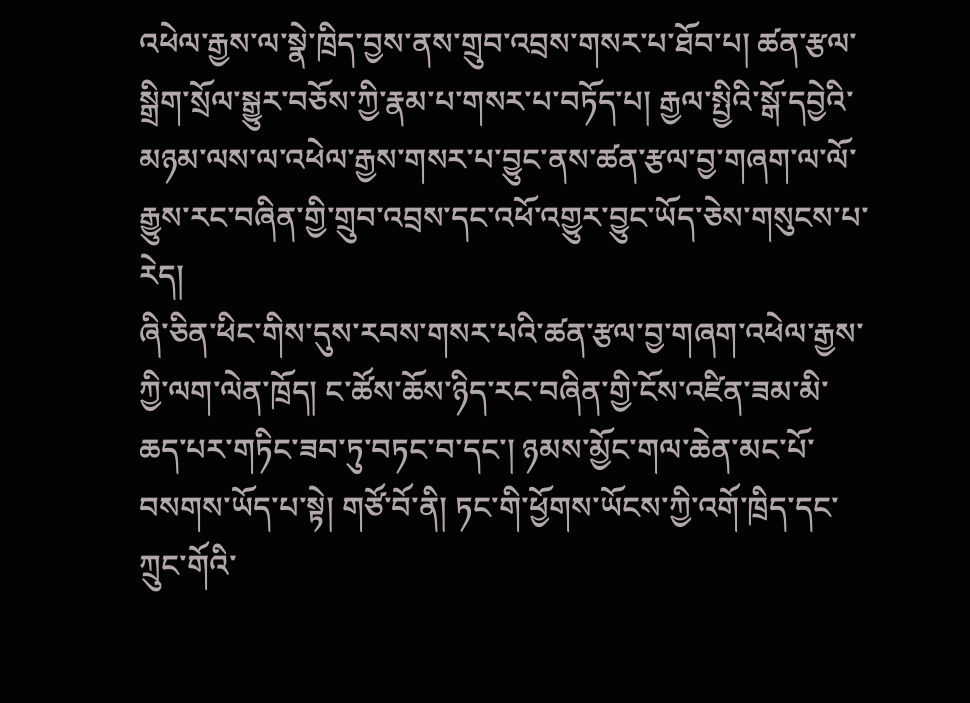འཕེལ་རྒྱས་ལ་སྣེ་ཁྲིད་བྱས་ནས་གྲུབ་འབྲས་གསར་པ་ཐོབ་པ། ཚན་རྩལ་སྒྲིག་སྲོལ་སྒྱུར་བཅོས་ཀྱི་རྣམ་པ་གསར་པ་བཏོད་པ། རྒྱལ་སྤྱིའི་སྒོ་དབྱེའི་མཉམ་ལས་ལ་འཕེལ་རྒྱས་གསར་པ་བྱུང་ནས་ཚན་རྩལ་བྱ་གཞག་ལ་ལོ་རྒྱུས་རང་བཞིན་གྱི་གྲུབ་འབྲས་དང་འཕོ་འགྱུར་བྱུང་ཡོད་ཅེས་གསུངས་པ་རེད།
ཞི་ཅིན་ཕིང་གིས་དུས་རབས་གསར་པའི་ཚན་རྩལ་བྱ་གཞག་འཕེལ་རྒྱས་ཀྱི་ལག་ལེན་ཁྲོད། ང་ཚོས་ཆོས་ཉིད་རང་བཞིན་གྱི་ངོས་འཛིན་ཟམ་མི་ཆད་པར་གཏིང་ཟབ་ཏུ་བཏང་བ་དང་། ཉམས་མྱོང་གལ་ཆེན་མང་པོ་བསགས་ཡོད་པ་སྟེ། གཙོ་བོ་ནི། ཏང་གི་ཕྱོགས་ཡོངས་ཀྱི་འགོ་ཁྲིད་དང་ཀྲུང་གོའི་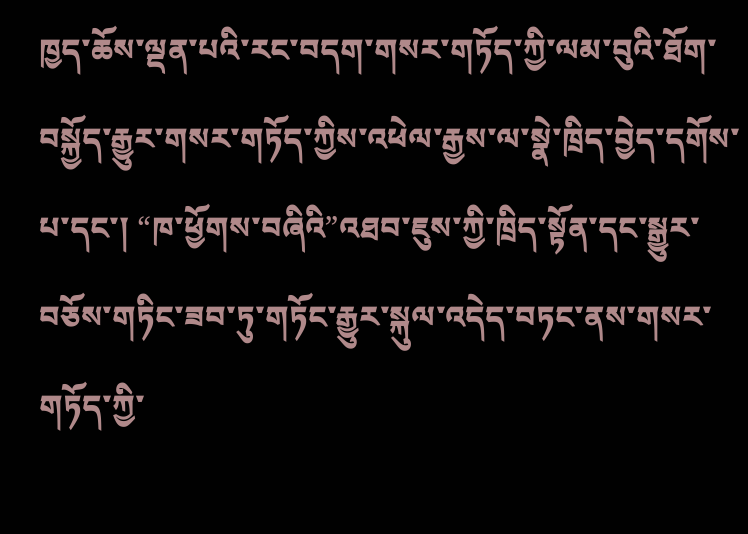ཁྱད་ཆོས་ལྡན་པའི་རང་བདག་གསར་གཏོད་ཀྱི་ལམ་བུའི་ཐོག་བསྐྱོད་རྒྱུར་གསར་གཏོད་ཀྱིས་འཕེལ་རྒྱས་ལ་སྣེ་ཁྲིད་བྱེད་དགོས་པ་དང་། “ཁ་ཕྱོགས་བཞིའི”འཐབ་ཇུས་ཀྱི་ཁྲིད་སྟོན་དང་སྒྱུར་བཅོས་གཏིང་ཟབ་ཏུ་གཏོང་རྒྱུར་སྐུལ་འདེད་བཏང་ནས་གསར་གཏོད་ཀྱི་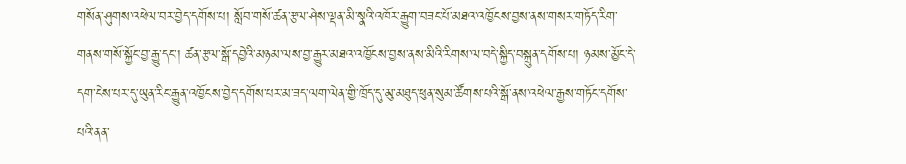གསོན་ཤུགས་འཕེལ་བར་བྱེད་དགོས་པ། སློབ་གསོ་ཚན་རྩལ་ཤེས་ལྡན་མི་སྣའི་འཁོར་རྒྱུག་བཟང་པོ་མཐའ་འཁྱོངས་བྱས་ནས་གསར་གཏོད་རིག་གནས་གསོ་སྐྱོང་བྱ་རྒྱུ་དང་། ཚན་རྩལ་སྒོ་དབྱེའི་མཉམ་ལས་བྱ་རྒྱུར་མཐའ་འཁྱོངས་བྱས་ནས་མིའི་རིགས་ལ་བདེ་སྐྱིད་བསྐྲུན་དགོས་པ། ཉམས་མྱོང་དེ་དག་ངེས་པར་དུ་ཡུན་རིང་རྒྱུན་འཁྱོངས་བྱེད་དགོས་པར་མ་ཟད་ལག་ལེན་གྱི་ཁྲོད་དུ་མུ་མཐུད་ཕུན་སུམ་ཚོགས་པའི་སྒོ་ནས་འཕེལ་རྒྱས་གཏོང་དགོས་པའི་ནན་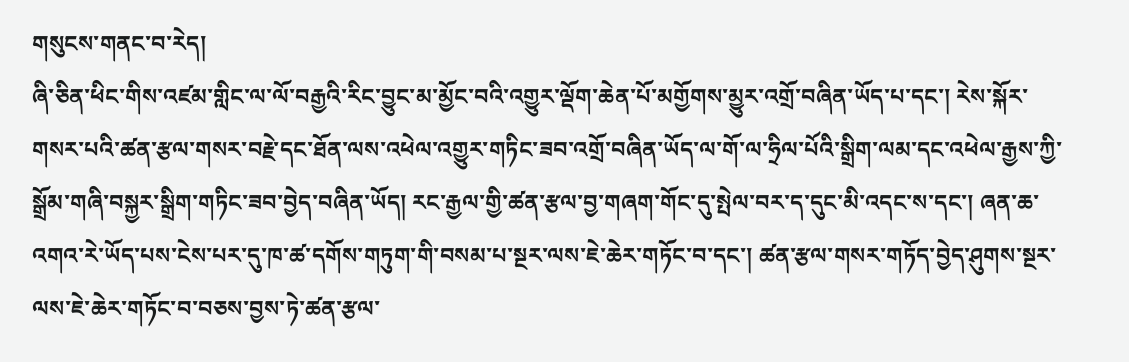གསུངས་གནང་བ་རེད།
ཞི་ཅིན་ཕིང་གིས་འཛམ་གླིང་ལ་ལོ་བརྒྱའི་རིང་བྱུང་མ་མྱོང་བའི་འགྱུར་ལྡོག་ཆེན་པོ་མགྱོགས་མྱུར་འགྲོ་བཞིན་ཡོད་པ་དང་། རེས་སྐོར་གསར་པའི་ཚན་རྩལ་གསར་བརྗེ་དང་ཐོན་ལས་འཕེལ་འགྱུར་གཏིང་ཟབ་འགྲོ་བཞིན་ཡོད་ལ་གོ་ལ་ཧྲིལ་པོའི་སྒྲིག་ལམ་དང་འཕེལ་རྒྱས་ཀྱི་སྒྲོམ་གཞི་བསྐྱར་སྒྲིག་གཏིང་ཟབ་བྱེད་བཞིན་ཡོད། རང་རྒྱལ་གྱི་ཚན་རྩལ་བྱ་གཞག་གོང་དུ་སྤེལ་བར་ད་དུང་མི་འདང་ས་དང་། ཞན་ཆ་འགའ་རེ་ཡོད་པས་ངེས་པར་དུ་ཁ་ཚ་དགོས་གཏུག་གི་བསམ་པ་སྔར་ལས་ཇེ་ཆེར་གཏོང་བ་དང་། ཚན་རྩལ་གསར་གཏོད་བྱེད་ཤུགས་སྔར་ལས་ཇེ་ཆེར་གཏོང་བ་བཅས་བྱས་ཏེ་ཚན་རྩལ་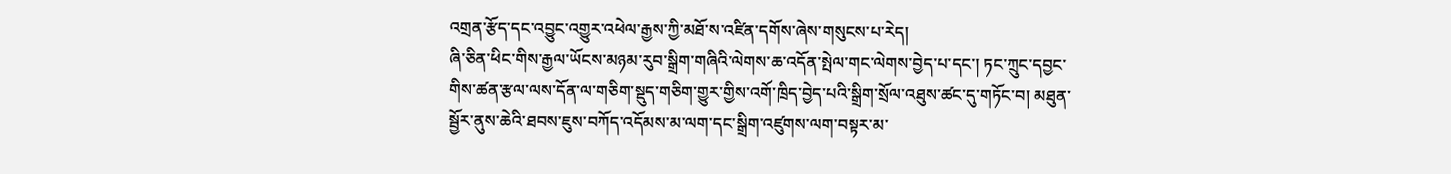འགྲན་རྩོད་དང་འབྱུང་འགྱུར་འཕེལ་རྒྱས་ཀྱི་མཐོ་ས་འཛིན་དགོས་ཞེས་གསུངས་པ་རེད།
ཞི་ཅིན་ཕིང་གིས་རྒྱལ་ཡོངས་མཉམ་རུབ་སྒྲིག་གཞིའི་ལེགས་ཆ་འདོན་སྤེལ་གང་ལེགས་བྱེད་པ་དང་། ཏང་ཀྲུང་དབྱང་གིས་ཚན་རྩལ་ལས་དོན་ལ་གཅིག་སྡུད་གཅིག་གྱུར་གྱིས་འགོ་ཁྲིད་བྱེད་པའི་སྒྲིག་སྲོལ་འཐུས་ཚང་དུ་གཏོང་བ། མཐུན་སྦྱོར་ནུས་ཆེའི་ཐབས་ཇུས་བཀོད་འདོམས་མ་ལག་དང་སྒྲིག་འཛུགས་ལག་བསྟར་མ་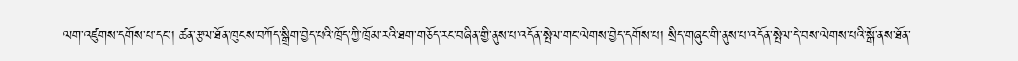ལག་འཛུགས་དགོས་པ་དང་། ཚན་རྩལ་ཐོན་ཁུངས་བཀོད་སྒྲིག་བྱེད་པའི་ཁྲོད་ཀྱི་ཁྲོམ་རའི་ཐག་གཅོད་རང་བཞིན་གྱི་ནུས་པ་འདོན་སྤེལ་གང་ལེགས་བྱེད་དགོས་པ། སྲིད་གཞུང་གི་ནུས་པ་འདོན་སྤེལ་དེ་བས་ལེགས་པའི་སྒོ་ནས་ཐོན་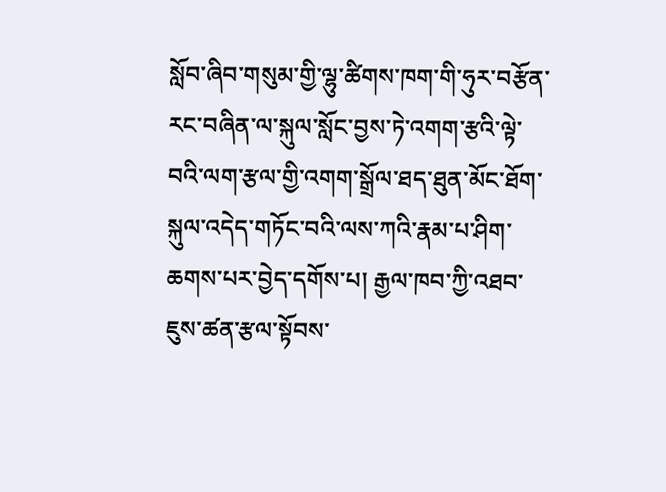སློབ་ཞིབ་གསུམ་གྱི་ལྷུ་ཚིགས་ཁག་གི་ཧུར་བརྩོན་རང་བཞིན་ལ་སྐུལ་སློང་བྱས་ཏེ་འགག་རྩའི་ལྟེ་བའི་ལག་རྩལ་གྱི་འགག་སྒྲོལ་ཐད་ཐུན་མོང་ཐོག་སྐུལ་འདེད་གཏོང་བའི་ལས་ཀའི་རྣམ་པ་ཤིག་ཆགས་པར་བྱེད་དགོས་པ། རྒྱལ་ཁབ་ཀྱི་འཐབ་ཇུས་ཚན་རྩལ་སྟོབས་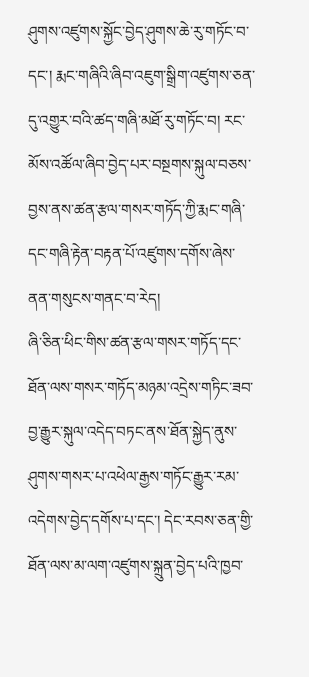ཤུགས་འཛུགས་སྐྱོང་བྱེད་ཤུགས་ཆེ་རུ་གཏོང་བ་དང་། རྨང་གཞིའི་ཞིབ་འཇུག་སྒྲིག་འཛུགས་ཅན་དུ་འགྱུར་བའི་ཚད་གཞི་མཐོ་རུ་གཏོང་བ། རང་མོས་འཚོལ་ཞིབ་བྱེད་པར་བསྔགས་སྐུལ་བཅས་བྱས་ནས་ཚན་རྩལ་གསར་གཏོད་ཀྱི་རྨང་གཞི་དང་གཞི་རྟེན་བརྟན་པོ་འཛུགས་དགོས་ཞེས་ནན་གསུངས་གནང་བ་རེད།
ཞི་ཅིན་ཕིང་གིས་ཚན་རྩལ་གསར་གཏོད་དང་ཐོན་ལས་གསར་གཏོད་མཉམ་འདྲེས་གཏིང་ཟབ་བྱ་རྒྱུར་སྐུལ་འདེད་བཏང་ནས་ཐོན་སྐྱེད་ནུས་ཤུགས་གསར་པ་འཕེལ་རྒྱས་གཏོང་རྒྱུར་རམ་འདེགས་བྱེད་དགོས་པ་དང་། དེང་རབས་ཅན་གྱི་ཐོན་ལས་མ་ལག་འཛུགས་སྐྲུན་བྱེད་པའི་ཁྱབ་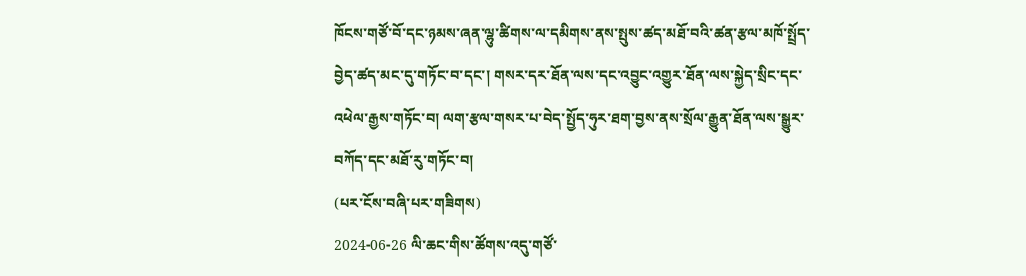ཁོངས་གཙོ་བོ་དང་ཉམས་ཞན་ལྷུ་ཚིགས་ལ་དམིགས་ནས་སྤུས་ཚད་མཐོ་བའི་ཚན་རྩལ་མཁོ་སྤྲོད་བྱེད་ཚད་མང་དུ་གཏོང་བ་དང་། གསར་དར་ཐོན་ལས་དང་འབྱུང་འགྱུར་ཐོན་ལས་སྐྱེད་སྲིང་དང་འཕེལ་རྒྱས་གཏོང་བ། ལག་རྩལ་གསར་པ་བེད་སྤྱོད་ཧུར་ཐག་བྱས་ནས་སྲོལ་རྒྱུན་ཐོན་ལས་སྒྱུར་བཀོད་དང་མཐོ་རུ་གཏོང་བ།
(པར་ངོས་བཞི་པར་གཟིགས)
2024-06-26 ལི་ཆང་གིས་ཚོགས་འདུ་གཙོ་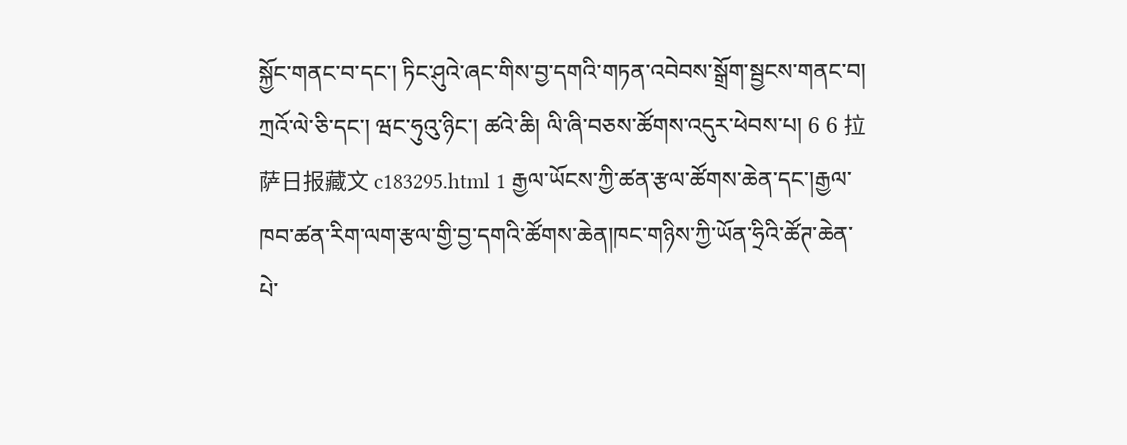སྐྱོང་གནང་བ་དང་། ཏིང་ཤུའེ་ཞང་གིས་བྱ་དགའི་གཏན་འབེབས་སྒྲོག་སྦྱངས་གནང་བ། ཀྲའོ་ལེ་ཅི་དང་། ཝང་ཧུའུ་ཉིང་། ཚའེ་ཆི། ལི་ཞི་བཅས་ཚོགས་འདུར་ཕེབས་པ། 6 6 拉萨日报藏文 c183295.html 1 རྒྱལ་ཡོངས་ཀྱི་ཚན་རྩལ་ཚོགས་ཆེན་དང་།རྒྱལ་ཁབ་ཚན་རིག་ལག་རྩལ་གྱི་བྱ་དགའི་ཚོགས་ཆེན།ཁང་གཉིས་ཀྱི་ཡོན་ཧྲིའི་ཚོཊ་ཆེན་པེ་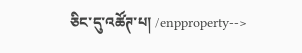ཅིང་དུ་འཚོཊ་པ། /enpproperty-->